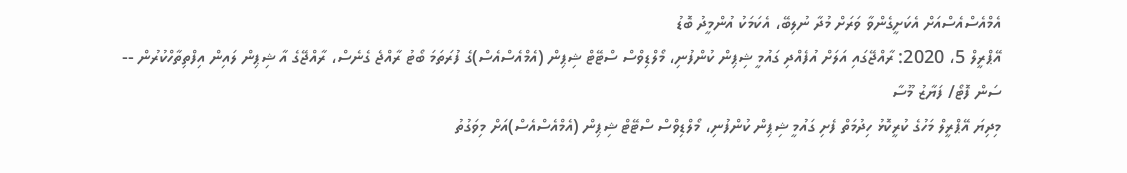އެމްއެސްއެސްއަށް އެކަށީގެންވާ ވަރަށް މުދާ ނުލިބޭ، އެކަމަކު އުންމީދު ބޮޑު
އޭޕްރީލް 5، 2020: ރާއްޖޭގައި އަލަށް އުފެއްދި ގައުމީ ޝިޕިން ކުންފުނި، މޯލްޑިވްސް ސްޓޭޓް ޝިޕިން (އެމްއެސްއެސް)ގެ ފުރަތަމަ ބޯޓު ރާއްޖެ ގެނެސް، ރާއްޖޭގެ އާ ޝިޕިން ލައިން އިފްތިތާހްކުރުން -- ސަން ފޮޓޯ/ ފަޔާޒު މޫސާ
މިދިޔަ އޭޕްރީލް މަހުގެ ކުރީކޮޅު ހިދުމަތް ފެށި ގައުމީ ޝިޕިން ކުންފުނި، މޯލްޑިވްސް ސްޓޭޓް ޝިޕިން (އެމްއެސްއެސް)އަށް މިވަގުތު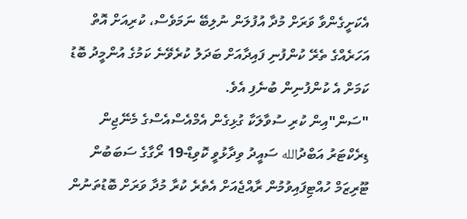އެކަށީގެންވާ ވަރަށް މުދާ އުފުލަން ނުލިބޭ ނަމަވެސް، ކުރިއަށް އޮތް އަހަރެއްގެ ތެރޭ ކުންފުނި ފައިދާއަށް ބަދަލު ކުރެވޭނެ ކަމުގެ އުންމީދު ބޮޑު ކަމަށް އެ ކުންފުނިން ބުނެފި އެވެ.
"ސަން"އިން ކުރި ސުވާލަކާ ގުޅިގެން އެމްއެސްއެސްގެ މެނޭޖިން ޑިރެކްޓަރު އަބްދުالله ސައީދު ވިދާޅުވީ ކޮވިޑް-19 ރޯގާގެ ސަބަބުން ޓޫރިޒަމް ހުއްޓިފައިވުމުން ރާއްޖެއަށް އެތެރެ ކުރާ މުދާ ވަރަށް ބޮޑުތަނުން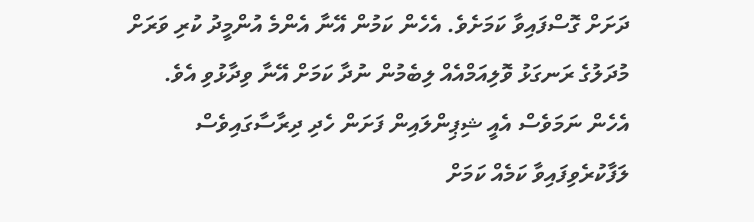ދަށަށް ގޮސްފައިވާ ކަމަށެވެ. އެހެން ކަމުން އޭނާ އެންމެ އުންމީދު ކުރި ވަރަށް މުދަލުގެ ރަނގަޅު ވޮލިއަމްއެއް ލިބެމުން ނުދާ ކަމަށް އޭނާ ވިދާޅުވި އެވެ.
އެހެން ނަމަވެސް އެއީ ޝިޕިންލައިން ފަށަން ހެދި ދިރާސާގައިވެސް ލަފާކުރެވިފައިވާ ކަމެއް ކަމަށް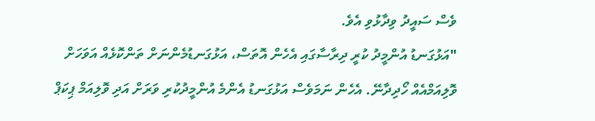ވެސް ސައީދު ވިދާޅުވި އެވެ.
"އަޅުގަނޑު އުންމީދު ކުރީ ދިރާސާގައި އެހެން އޮތަސް، އަޅުގަނޑުމެންނަށް ތަންކޮޅެއް އަވަހަށް ވޮލިއަމްއެއް ހޯދިދާނޭ. އެހެން ނަމަވެސް އަޅުގަނޑު އެންމެ އުންމީދުކުރި ވަރަށް އަދި ވޮލިއަމް ޕިކަޕް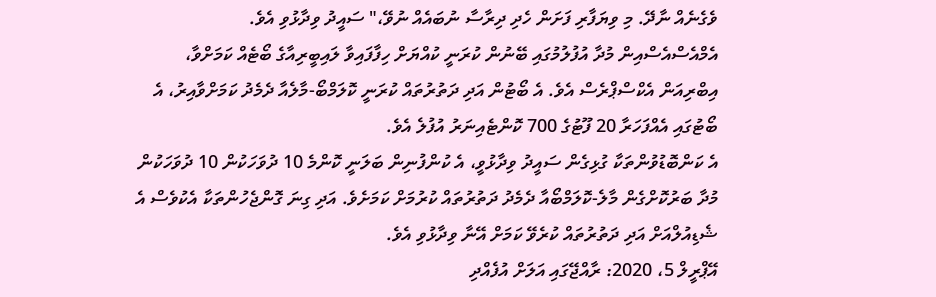ވެގެނެއް ނާދޭ. މި ވިޔަފާރި ފަށަން ހެދި ދިރާސާ ނުބައެއް ނުވޭ،" ސައީދު ވިދާޅުވި އެވެ.
އެމްއެސްއެސްއިން މުދާ އުފުލުމުގައި ބޭނުން ކުރަނީ ކުއްޔަށް ހިފާފައިވާ ލައިބީރިއާގެ ބޯޓެއް ކަމަށްވާ، އިބްރިއަން އެކްސްޕްރެސް އެވެ. އެ ބޯޓުން އަދި ދަތުރުތައް ކުރަނީ ކޮލަމްބޯ-މާލެއާ ދެމެދު ކަމަށްވާއިރު، އެ ބޯޓުގައި އެއްފަހަރާ 20 ފޫޓުގެ 700 ކޮންޓެއިނަރު އުފުލެ އެވެ.
އެ ކަންބޮޑުވުންތަކާ ގުޅިގެން ސައީދު ވިދާޅުވީ، އެ ކުންފުނިން ބަލަނީ ކޮންމެ 10 ދުވަހަކުން 10 ދުވަހަކުން މުދާ ބަރުކޮށްގެން މާލެ-ކޮލަމްބޯއާ ދެމެދު ދަތުރުތައް ކުރުމަށް ކަމަށެވެ. އަދި ގިނަ ގޮންޖެހުންތަކާ އެކުވެސް އެ ޝެޑިއުލްއަށް އަދި ދަތުރުތައް ކުރެވޭ ކަމަށް އޭނާ ވިދާޅުވި އެވެ.
އޭޕްރީލް 5، 2020: ރާއްޖޭގައި އަލަށް އުފެއްދި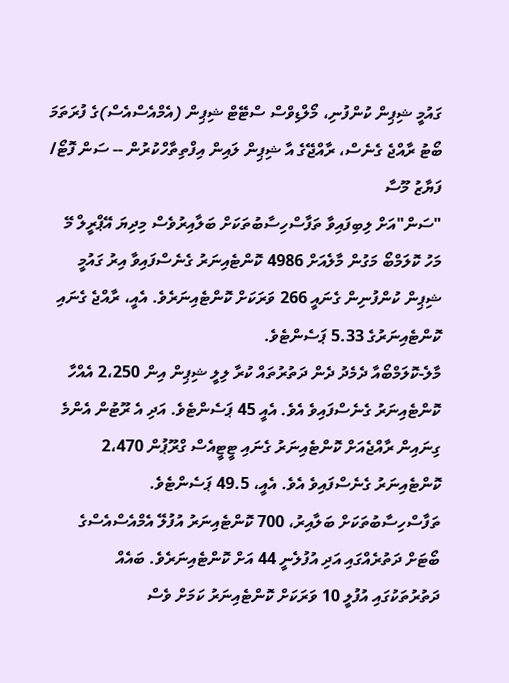ގައުމީ ޝިޕިން ކުންފުނި، މޯލްޑިވްސް ސްޓޭޓް ޝިޕިން (އެމްއެސްއެސް)ގެ ފުރަތަމަ ބޯޓު ރާއްޖެ ގެނެސް، ރާއްޖޭގެ އާ ޝިޕިން ލައިން އިފްތިތާހްކުރުން -- ސަން ފޮޓޯ/ ފަޔާޒު މޫސާ
"ސަން"އަށް ލިބިފައިވާ ތަފާސްހިސާބުތަކަށް ބަލާއިރުވެސް މިދިޔަ އޭޕްރީލް މޭ މަހު ކޮލަމްބޯ މަގުން މާލެއަށް 4986 ކޮންޓެއިނަރު ގެނެސްފައިވާ އިރު ގައުމީ ޝިޕިން ކުންފުނިން ގެނައީ 266 ވަރަކަށް ކޮންޓެއިނަރެވެ. އެއީ، ރާއްޖެ ގެނައި ކޮންޓެއިނަރުގެ 5.33 ޕަސެންޓެވެ.
މާލެ-ކޮލަމްބޯއާ ދެމެދު ދެން ދަތުރުތައް ކުރާ ލިލީ ޝިޕިން އިން 2،250 އެއްހާ ކޮންޓެއިނަރު ގެނެސްފައިވެ އެވެ. އެއީ 45 ޕަސެންޓެވެ. އަދި އެ ރޫޓުން އެންމެ ގިނައިން ރާއްޖެއަށް ކޮންޓެއިނަރު ގެނައި ޓީޓީއެސް ގްރޫޕުން 2،470 ކޮންޓެއިނަރު ގެނެސްފައިވެ އެވެ. އެއީ، 49.5 ޕަސެންޓެވެ.
ތަފާސްހިސާބުތަކަށް ބަލާއިރު، 700 ކޮންޓެއިނަރު އުފުލޭ އެމްއެސްއެސްގެ ބޯޓަށް ދަތުރެއްގައި އަދި އުފުލެނީ 44 އަށް ކޮންޓެއިނަރެވެ. ބައެއް ދަތުރުތަކުގައި އުފުލީ 10 ވަރަކަށް ކޮންޓެއިނަރު ކަމަށް ވެސް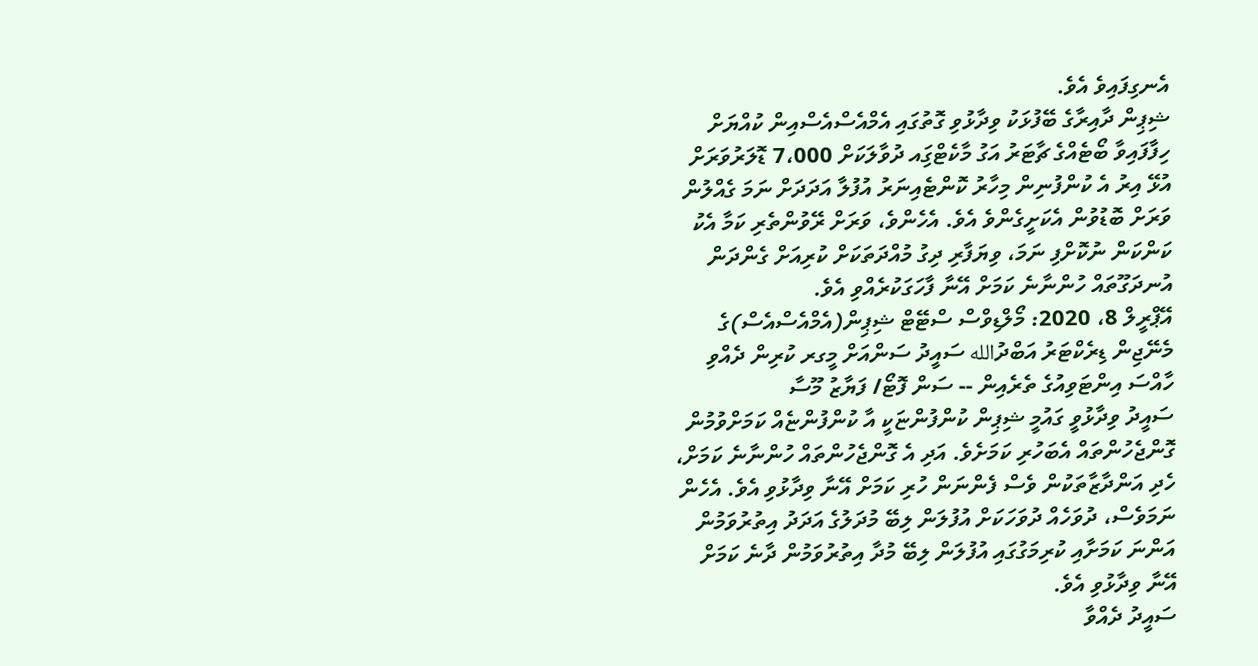އެނގިފައިވެ އެވެ.
ޝިޕިން ދާއިރާގެ ބޭފުޅަކު ވިދާޅުވި ގޮތުގައި އެމްއެސްއެސްއިން ކުއްޔަށް ހިފާފައިވާ ބޯޓެއްގެ ޗާޓަރު އަގު މާކެޓްގަިއ ދުވާލަކަށް 7،000 ޑޮލަރުވަރަށް އުޅޭ އިރު އެ ކުންފުނިން މިހާރު ކޮންޓެއިނަރު އުފުލާ އަދަދަށް ނަމަ ގެއްލުން ވަރަށް ބޮޑުވުން އެކަށީގެންވެ އެވެ. އެހެންވެ، ވަރަށް ރޭވުންތެރި ކަމާ އެކު ކަންކަން ނުކޮށްފި ނަމަ، ވިޔަފާރި ދިގު މުއްދަތަކަށް ކުރިއަށް ގެންދަން އުނދަގޫތައް ހުންނާނެ ކަމަށް އޭނާ ފާހަގަކުރެއްވި އެވެ.
އޭޕްރީލް 8، 2020: މޯލްޑިވްސް ސްޓޭޓް ޝިޕިން(އެމްއެސްއެސް)ގެ މެނޭޖިން ޑިރެކްޓަރު އަބްދުالله ސައީދު ސަންއަށް މީގރ ކުރިން ދެއްވި ހާއްސަ އިންޓަވިއުގެ ތެރެއިން -- ސަން ފޮޓޯ/ ފަޔާޒު މޫސާ
ސައީދު ވިދާޅުވީ ގައުމީ ޝިޕިން ކުންފުންޏަކީ އާ ކުންފުންޏެއް ކަމަށްވުމުން ގޮންޖެހުންތައް އެބަހުރި ކަމަށެވެ. އަދި އެ ގޮންޖެހުންތައް ހުންނާނެ ކަމަށް، ހެދި އަންދާޒާތަކުން ވެސް ފެންނަން ހުރި ކަމަށް އޭނާ ވިދާޅުވި އެވެ. އެހެން ނަމަވެސް، ދުވަހެއް ދުވަހަކަށް އުފުލަން ލިބޭ މުދަލުގެ އަދަދު އިތުރުވަމުން އަންނަ ކަމަށާއި ކުރިމަގުގައި އުފުލަން ލިބޭ މުދާ އިތުރުވަމުން ދާނެ ކަމަށް އޭނާ ވިދާޅުވި އެވެ.
ސައީދު ދެއްވާ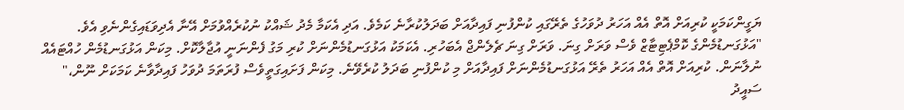ޔަގީންކަމަކީ ކުރިއަށް އޮތް އެއް އަހަރު ދުވަހުގެ ތެރޭގައި ކުންފުނި ފައިދާއަށް ބަދަލުކުރާނެ ކަމެވެ. އަދި އެކަމާ މެދު ޝައްކު ނުކުރެއްވުމަށް އޭނާ އެދިވަޑައިގެންނެވި އެވެ.
"އަޅުގަނޑުމެންގެ ކޮމްޕެޓިޓާޒް ވެސް ވަރަށް ގިނަ. ވަރަށް ގިނަ ޗެލެންޖް އެބަހުރި. އެކަމަކު އަޅުގަނޑުމެންނަށް ކުރި މަގު ފެންނަނީ އުޖާލާކޮށް. މިކަން އަޅުގަނޑުމެން ހުއްޓައެއް ނުލާނަން. ކުރިއަށް އޮތް އެއް އަހަރު ތެރޭ އަޅުގަނޑުމެންނަށް ފައިދާއަށް މި ކުންފުނި ބަދަލު ކުރެވޭނެ. މިކަން ފަށައިގަތީވެސް ފުރަތަމަ ދުވަހު ފައިދާވާނެ ކަމަކަށް ނޫން،" ސައީދު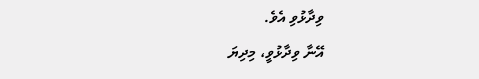ވިދާޅުވި އެވެ.
އޭނާ ވިދާޅުވީ، މިދިޔަ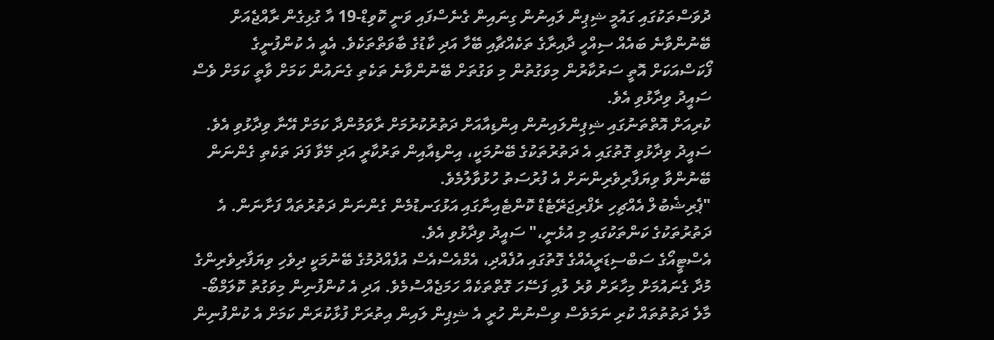ދުވަސްތަކުގައި ގައުމީ ޝިޕިން ލައިނުން ގިނައިން ގެނެސްފައި ވަނީ ކޮވިޑް-19 އާ ގުޅިގެން ރާއްޖެއަށް ބޭނުންވާނެ ބައެއް ސިއްހީ ދާއިރާގެ ތަކެއްޗާއި ބޭހާ އަދި ކާޑުގެ ބާވަތްތަކެވެ. އެއީ އެ ކުންފުނީގެ ފޯކަސްއަކަށް އޮތީ ސަރުކާރުން މިވަގުތުން މި ވަގުތަށް ބޭނުންވާނެ ތަކެތި ގެނައުން ކަމަށް ވާތީ ކަމަށް ވެސް ސައީދު ވިދާޅުވި އެވެ.
ކުރިއަށް އޮތްތަނުގައި ޝިޕިންލައިނުން އިންޑިއާއަށް ދަތުރުކުރުމަށް ރާވަމުންދާ ކަމަށް އޭނާ ވިދާޅުވި އެވެ. ސައީދު ވިދާޅުވި ގޮތުގައި އެ ދަތުރުތަކުގެ ބޭނުމަކީ، އިންޑިއާއިން ތަރުކާރީ އަދި މޭވާ ފަދަ ތަކެތި ގެންނަން ބޭނުންވާ ވިޔަފާރިވެރިންނަށް އެ ފުރުސަތު ހުޅުވާލުމެވެ.
"ޕެރިޝެބުލް އެއްޗިހި ރެފްރިޖަރޭޓެޑް ކޮންޓެއިނާގައި އަޅުގަނޑުމެން ގެންނަން ދަތުރުތައް ފަށާނަން. އެ ދަތުރުތަކުގެ ކަންތަކުގައި މި އުޅެނީ،" ސައީދު ވިދާޅުވި އެވެ.
އެސްޓީއޯގެ ސަބްސިޑަރީއެއްގެ ގޮތުގައި އުފެއްދި، އެމްއެސްއެސް އުފެއްދުމުގެ ބޭނުމަކީ ދިވެހި ވިޔަފާރިވެރިންގެ މުދާ ގެނައުމަށް މިހާރަށް ވުރެ ލުއި ފަސޭހަ ގޮތްތަކެއް ހަމަޖެއްސުމެވެ. އަދި އެ ކުންފުނިން މިވަގުތު ކޮލަމްބޯ-މާލެ ދަތުތުތައް ކުރި ނަމަވެސް ވިސްނުން ހުރީ އެ ޝިޕިން ލައިން އިތުރަށް ފުޅާކުރަން ކަމަށް އެ ކުންފުނިން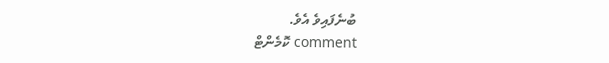ބުނެފައިވެ އެވެ.
comment ކޮމެންޓް